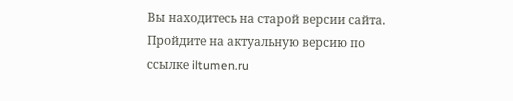Вы находитесь на старой версии сайта. Пройдите на актуальную версию по ссылке iltumen.ru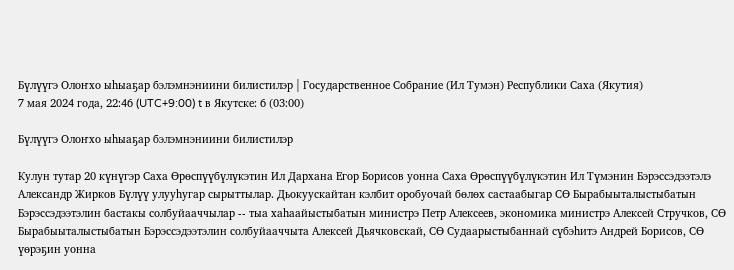Бүлүүгэ Олоҥхо ыһыаҕар бэлэмнэниини билистилэр | Государственное Собрание (Ил Тумэн) Республики Саха (Якутия)
7 мая 2024 года, 22:46 (UTC+9:00) t в Якутске: 6 (03:00)

Бүлүүгэ Олоҥхо ыһыаҕар бэлэмнэниини билистилэр

Кулун тутар 20 күнүгэр Саха Өрөспүүбүлүкэтин Ил Дархана Егор Борисов уонна Саха Өрөспүүбүлүкэтин Ил Түмэнин Бэрэссэдээтэлэ Александр Жирков Бүлүү улууһугар сырыттылар. Дьокуускайтан кэлбит оробуочай бөлөх састаабыгар СӨ Бырабыыталыстыбатын Бэрэссэдээтэлин бастакы солбуйааччылар -- тыа хаһаайыстыбатын министрэ Петр Алексеев, экономика министрэ Алексей Стручков, СӨ Бырабыыталыстыбатын Бэрэссэдээтэлин солбуйааччыта Алексей Дьячковскай, СӨ Судаарыстыбаннай сүбэһитэ Андрей Борисов, СӨ үөрэҕин уонна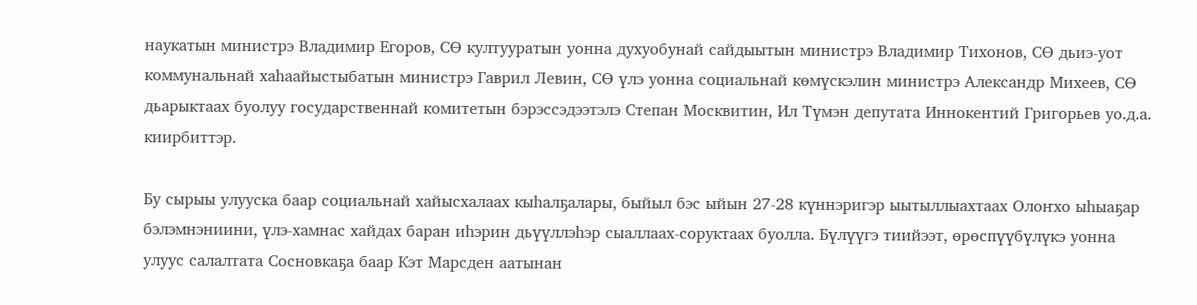наукатын министрэ Владимир Егоров, СӨ култууратын уонна духуобунай сайдыытын министрэ Владимир Тихонов, СӨ дьиэ-уот коммунальнай хаһаайыстыбатын министрэ Гаврил Левин, СӨ үлэ уонна социальнай көмүскэлин министрэ Александр Михеев, СӨ дьарыктаах буолуу государственнай комитетын бэрэссэдээтэлэ Степан Москвитин, Ил Түмэн депутата Иннокентий Григорьев уо.д.а. киирбиттэр.

Бу сырыы улууска баар социальнай хайысхалаах кыһалҕалары, быйыл бэс ыйын 27-28 күннэригэр ыытыллыахтаах Олоҥхо ыһыаҕар бэлэмнэниини, үлэ-хамнас хайдах баран иһэрин дьүүллэһэр сыаллаах-соруктаах буолла. Бүлүүгэ тиийээт, өрөспүүбүлүкэ уонна улуус салалтата Сосновкаҕа баар Кэт Марсден аатынан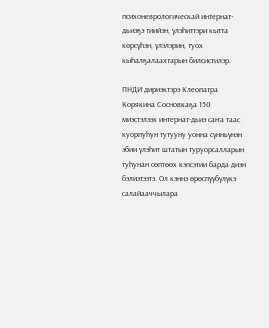психоневрологическай интернат-дьиэҕэ тиийэн, үлэһиттэри кытта көрсүһэн, үлэлэрин, туох кыһалҕалаахтарын билсистилэр.

ПНДИ дириэктэрэ Клеопатра Корякина Сосновкаҕа 150 миэстэлээх интернат-дьиэ саҥа таас куорпуһун тутууну уонна сүнньүнэн эбии үлэһит штатын туруорсалларын туһунан сөптөөх кэпсэтии барда диэн бэлиэтээтэ. Ол кэннэ өрөспүүбүлүкэ салайааччылара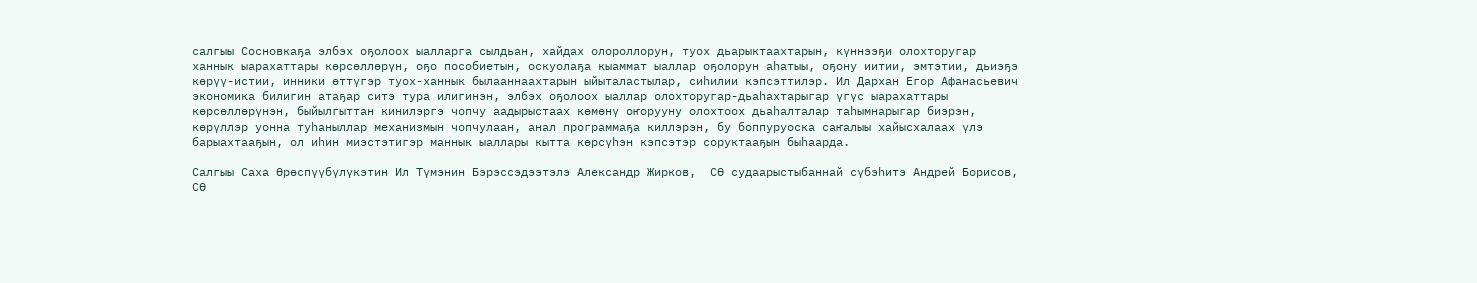салгыы Сосновкаҕа элбэх оҕолоох ыалларга сылдьан, хайдах олороллорун, туох дьарыктаахтарын, күннээҕи олохторугар ханнык ыарахаттары көрсөллөрүн, оҕо пособиетын, оскуолаҕа кыаммат ыаллар оҕолорун аһатыы, оҕону иитии, эмтэтии, дьиэҕэ көрүү-истии, инники өттүгэр туох-ханнык былааннаахтарын ыйыталастылар, сиһилии кэпсэттилэр. Ил Дархан Егор Афанасьевич экономика билигин атаҕар ситэ тура илигинэн, элбэх оҕолоох ыаллар олохторугар-дьаһахтарыгар үгүс ыарахаттары көрсөллөрүнэн, быйылгыттан кинилэргэ чопчу аадырыстаах көмөнү оҥорууну олохтоох дьаһалталар таһымнарыгар биэрэн, көрүллэр уонна туһаныллар механизмын чопчулаан, анал программаҕа киллэрэн, бу боппуруоска саҥалыы хайысхалаах үлэ барыахтааҕын, ол иһин миэстэтигэр маннык ыаллары кытта көрсүһэн кэпсэтэр соруктааҕын быһаарда.

Салгыы Саха Өрөспүүбүлүкэтин Ил Түмэнин Бэрэссэдээтэлэ Александр Жирков,  СӨ судаарыстыбаннай сүбэһитэ Андрей Борисов, СӨ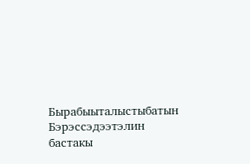Бырабыыталыстыбатын Бэрэссэдээтэлин бастакы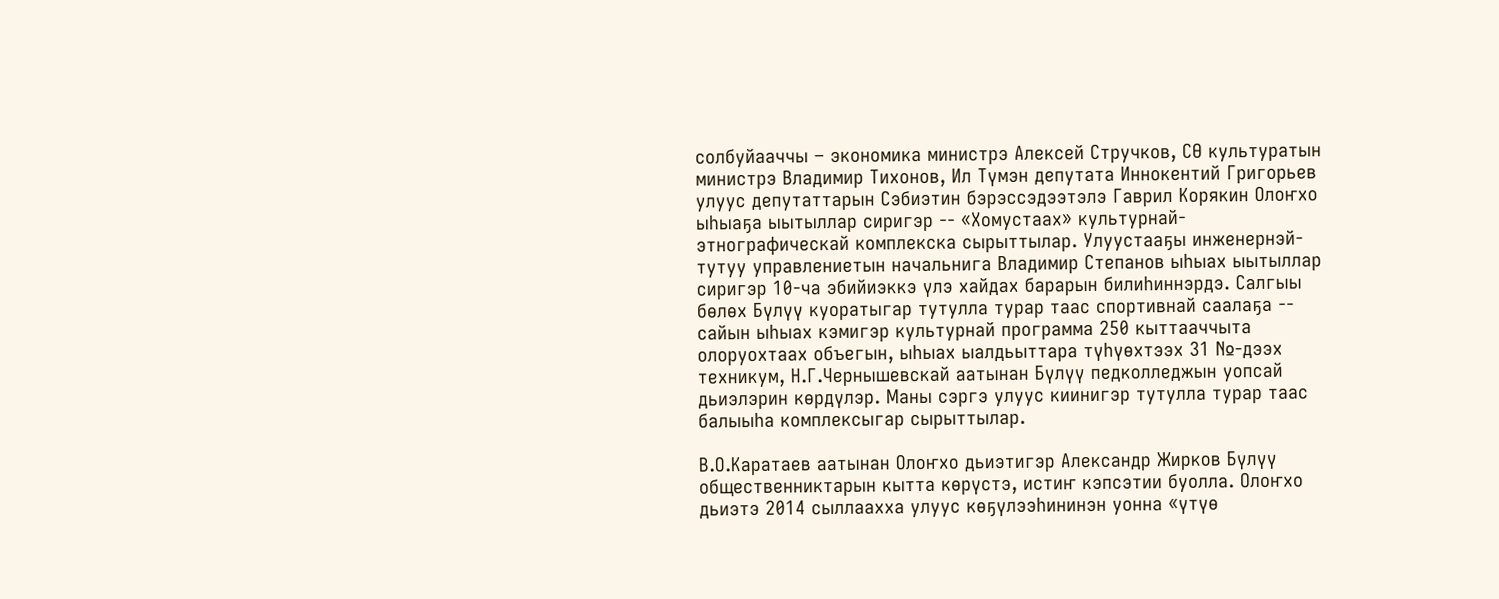солбуйааччы – экономика министрэ Алексей Стручков, СӨ культуратын министрэ Владимир Тихонов, Ил Түмэн депутата Иннокентий Григорьев улуус депутаттарын Сэбиэтин бэрэссэдээтэлэ Гаврил Корякин Олоҥхо ыһыаҕа ыытыллар сиригэр -- «Хомустаах» культурнай-этнографическай комплекска сырыттылар. Улуустааҕы инженернэй-тутуу управлениетын начальнига Владимир Степанов ыһыах ыытыллар сиригэр 10-ча эбийиэккэ үлэ хайдах барарын билиһиннэрдэ. Салгыы бөлөх Бүлүү куоратыгар тутулла турар таас спортивнай саалаҕа -- сайын ыһыах кэмигэр культурнай программа 250 кыттааччыта олоруохтаах объегын, ыһыах ыалдьыттара түһүөхтээх 31 №-дээх техникум, Н.Г.Чернышевскай аатынан Бүлүү педколледжын уопсай дьиэлэрин көрдүлэр. Маны сэргэ улуус киинигэр тутулла турар таас балыыһа комплексыгар сырыттылар.

В.О.Каратаев аатынан Олоҥхо дьиэтигэр Александр Жирков Бүлүү общественниктарын кытта көрүстэ, истиҥ кэпсэтии буолла. Олоҥхо дьиэтэ 2014 сыллаахха улуус көҕүлээһининэн уонна «үтүө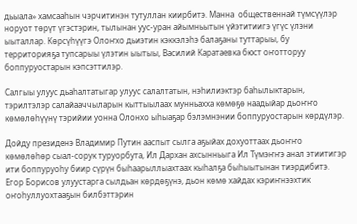дьыала» хамсааһын чэрчитинэн тутуллан киирбитэ. Манна  общественнай түмсүүлэр норуот төрүт үгэстэрин, тылынан уус-уран айымньытын үйэтитиигэ үгүс үлэни ыыталлар. Көрсүһүүгэ Олоҥхо дьиэтин кэккэлэһэ балаҕаны туттарыы, бу территорияҕа тупсарыы үлэтин ыытыы, Василий Каратаевка бюст оҥотторуу боппуруостарын кэпсэттилэр.

Салгыы улуус дьаһалтатыгар улуус салалтатын, нэһилиэктэр баһылыктарын, тэрилтэлэр салайааччыларын кыттыылаах мунньахха көмөҕө наадыйар дьоҥҥо көмөлөһүүнү тэрийии уонна Олонхо ыһыаҕар бэлэмнэнии боппуруостарын көрдүлэр.

Дойду президенэ Владимир Путин ааспыт сылга аҕыйах дохуоттаах дьоҥҥо көмөлөһөр сыал-сорук туруорбута, Ил Дархан ахсынньыга Ил Түмэҥҥэ анал этиитигэр ити боппуруоһу биир сүрүн быһаарыллыахтаах кыһалҕа быһыытынан тиэрдибитэ. Егор Борисов улуустарга сылдьан көрдөҕүнэ, дьон көмө хайдах кэриҥнээхтик оҥоһуллуохтааҕын билбэттэрин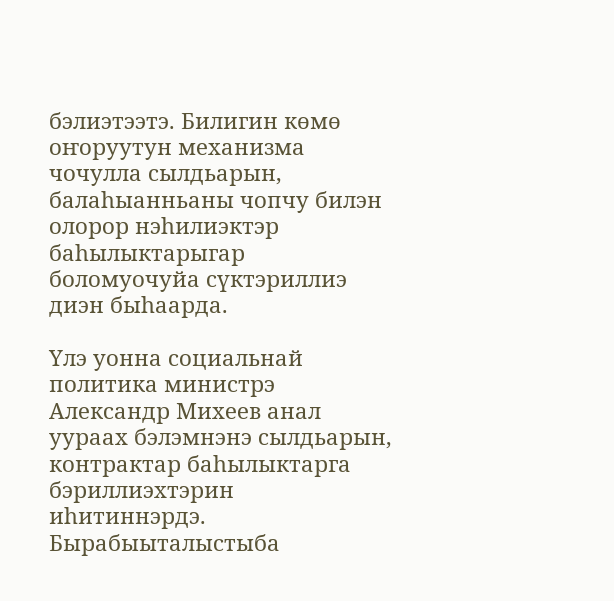бэлиэтээтэ. Билигин көмө оҥоруутун механизма чочулла сылдьарын, балаһыанньаны чопчу билэн олорор нэһилиэктэр баһылыктарыгар боломуочуйа сүктэриллиэ диэн быһаарда.

Үлэ уонна социальнай политика министрэ Александр Михеев анал уураах бэлэмнэнэ сылдьарын, контрактар баһылыктарга бэриллиэхтэрин иһитиннэрдэ. Бырабыыталыстыба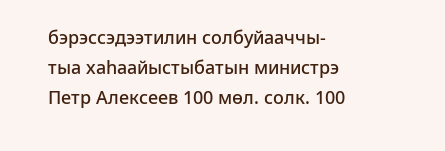бэрэссэдээтилин солбуйааччы-тыа хаһаайыстыбатын министрэ Петр Алексеев 100 мөл. солк. 100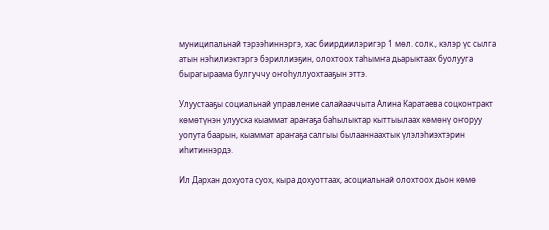муниципальнай тэрээһиннэргэ, хас биирдиилэригэр 1 мөл. солк., кэлэр үс сылга атын нэһилиэктэргэ бэриллиэҕин, олохтоох таһымҥа дьарыктаах буолууга бырагыраама булгуччу оҥоһуллуохтааҕын эттэ.

Улуустааҕы социальнай управление салайааччыта Алина Каратаева соцконтракт көмөтүнэн улууска кыаммат араҥаҕа баһылыктар кыттыылаах көмөнү оҥоруу уопута баарын, кыаммат араҥаҕа салгыы былааннаахтык үлэлэһиэхтэрин иһитиннэрдэ.

Ил Дархан дохуота суох, кыра дохуоттаах, асоциальнай олохтоох дьон көмө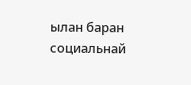ылан баран социальнай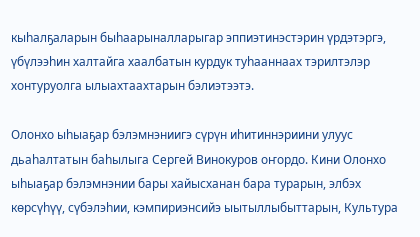кыһалҕаларын быһаарыналларыгар эппиэтинэстэрин үрдэтэргэ, үбүлээһин халтайга хаалбатын курдук туһааннаах тэрилтэлэр хонтуруолга ылыахтаахтарын бэлиэтээтэ.

Олонхо ыһыаҕар бэлэмнэниигэ сүрүн иһитиннэриини улуус дьаһалтатын баһылыга Сергей Винокуров оҥордо. Кини Олонхо ыһыаҕар бэлэмнэнии бары хайысханан бара турарын, элбэх көрсүһүү, сүбэлэһии, кэмпириэнсийэ ыытыллыбыттарын, Культура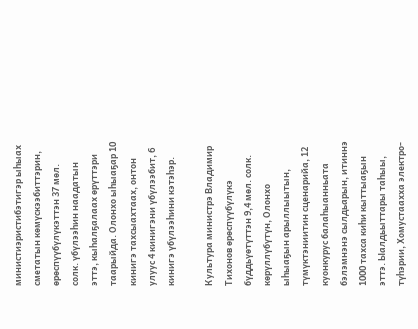министиэристибэтигэр ыһыах сметатын көмүскээбиттэрин, өрөспүүбүлүкэттэн 37 мөл. солк. үбүлээһин наадатын эттэ, кыһалҕалаах өрүттэри таарыйда. Олонхо ыһыаҕар 10 кинигэ тахсыахтаах, онтон улуус 4 кинигэни үбүлээбит, 6 кинигэ үбүлээһини кэтэһэр.

Культура министрэ Владимир Тихонов өрөспүүбүлүкэ бүддьүөтүттэн 9,4 мөл. солк. көрүллүбүтүн, Олонхо ыһыаҕын арыллыытын, түмүктэниитин сценарийа, 12 куонкурус балаһыанньата бэлэмнэнэ сылдьарын, итиннэ 1000 тахса киһи кыттыаҕын эттэ. Ыалдьыттары таһыы, түһэрии, Хомустаахха электро-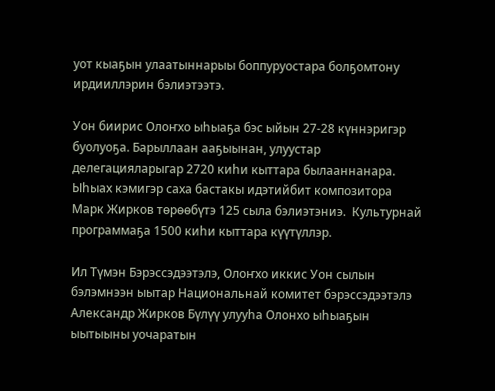уот кыаҕын улаатыннарыы боппуруостара болҕомтону ирдииллэрин бэлиэтээтэ.

Уон биирис Олоҥхо ыһыаҕа бэс ыйын 27-28 күннэригэр буолуоҕа. Барыллаан ааҕыынан, улуустар делегацияларыгар 2720 киһи кыттара былааннанара. Ыһыах кэмигэр саха бастакы идэтийбит композитора Марк Жирков төрөөбүтэ 125 сыла бэлиэтэниэ.  Культурнай программаҕа 1500 киһи кыттара күүтүллэр.

Ил Түмэн Бэрэссэдээтэлэ, Олоҥхо иккис Уон сылын бэлэмнээн ыытар Национальнай комитет бэрэссэдээтэлэ Александр Жирков Бүлүү улууһа Олонхо ыһыаҕын ыытыыны уочаратын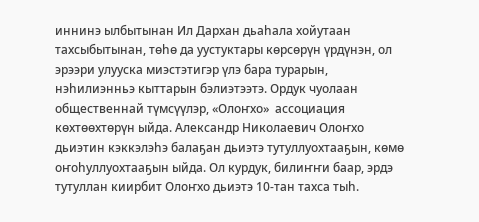иннинэ ылбытынан Ил Дархан дьаһала хойутаан тахсыбытынан, төһө да уустуктары көрсөрүн үрдүнэн, ол эрээри улууска миэстэтигэр үлэ бара турарын, нэһилиэнньэ кыттарын бэлиэтээтэ. Ордук чуолаан общественнай түмсүүлэр, «Олоҥхо»  ассоциация көхтөөхтөрүн ыйда. Александр Николаевич Олоҥхо дьиэтин кэккэлэһэ балаҕан дьиэтэ тутуллуохтааҕын, көмө оҥоһуллуохтааҕын ыйда. Ол курдук, билиҥҥи баар, эрдэ тутуллан киирбит Олоҥхо дьиэтэ 10-тан тахса тыһ.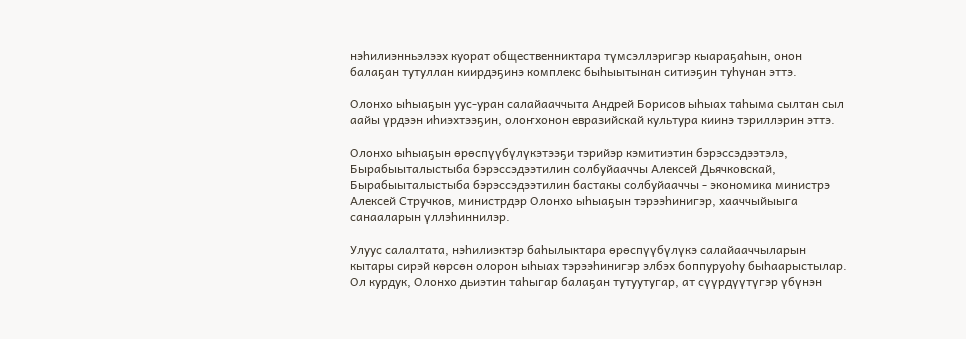нэһилиэнньэлээх куорат общественниктара түмсэллэригэр кыараҕаһын, онон балаҕан тутуллан киирдэҕинэ комплекс быһыытынан ситиэҕин туһунан эттэ.

Олонхо ыһыаҕын уус-уран салайааччыта Андрей Борисов ыһыах таһыма сылтан сыл аайы үрдээн иһиэхтээҕин, олоҥхонон евразийскай культура киинэ тэриллэрин эттэ.

Олонхо ыһыаҕын өрөспүүбүлүкэтээҕи тэрийэр кэмитиэтин бэрэссэдээтэлэ, Бырабыыталыстыба бэрэссэдээтилин солбуйааччы Алексей Дьячковскай, Бырабыыталыстыба бэрэссэдээтилин бастакы солбуйааччы - экономика министрэ Алексей Стручков, министрдэр Олонхо ыһыаҕын тэрээһинигэр, хааччыйыыга санааларын үллэһиннилэр.

Улуус салалтата, нэһилиэктэр баһылыктара өрөспүүбүлүкэ салайааччыларын кытары сирэй көрсөн олорон ыһыах тэрээһинигэр элбэх боппуруоһу быһаарыстылар. Ол курдук, Олонхо дьиэтин таһыгар балаҕан тутуутугар, ат сүүрдүүтүгэр үбүнэн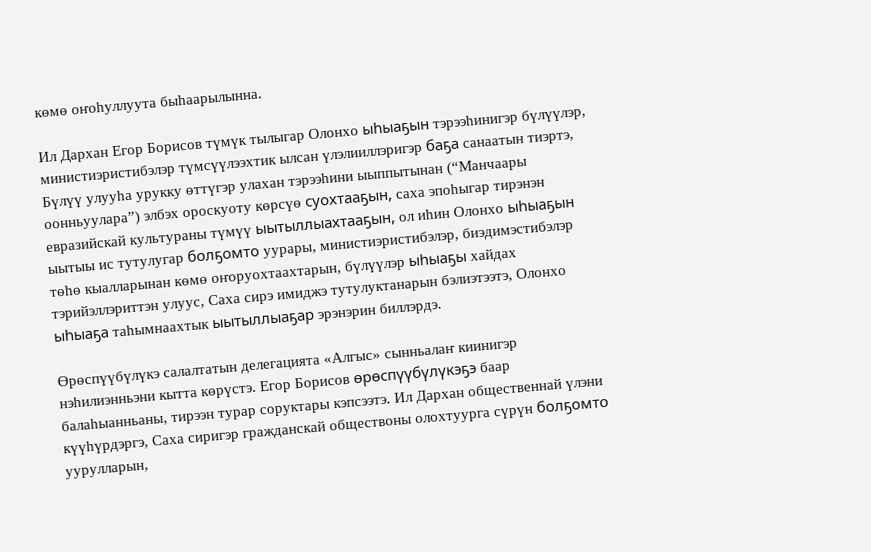көмө оҥоһуллуута быһаарылынна.

Ил Дархан Егор Борисов түмүк тылыгар Олонхо ыһыаҕын тэрээһинигэр бүлүүлэр, министиэристибэлэр түмсүүлээхтик ылсан үлэлииллэригэр баҕа санаатын тиэртэ, Бүлүү улууһа урукку өттүгэр улахан тэрээһини ыыппытынан (“Манчаары оонньуулара”) элбэх ороскуоту көрсүө суохтааҕын, саха эпоһыгар тирэнэн евразийскай культураны түмүү ыытыллыахтааҕын, ол иһин Олонхо ыһыаҕын ыытыы ис тутулугар болҕомто уурары, министиэристибэлэр, биэдимэстибэлэр төһө кыалларынан көмө оҥоруохтаахтарын, бүлүүлэр ыһыаҕы хайдах тэрийэллэриттэн улуус, Саха сирэ имиджэ тутулуктанарын бэлиэтээтэ, Олонхо ыһыаҕа таһымнаахтык ыытыллыаҕар эрэнэрин биллэрдэ.

Өрөспүүбүлүкэ салалтатын делегацията «Алгыс» сынньалаҥ киинигэр нэһилиэнньэни кытта көрүстэ. Егор Борисов өрөспүүбүлүкэҕэ баар балаһыанньаны, тирээн турар соруктары кэпсээтэ. Ил Дархан общественнай үлэни күүһүрдэргэ, Саха сиригэр гражданскай обществоны олохтуурга сүрүн болҕомто уурулларын,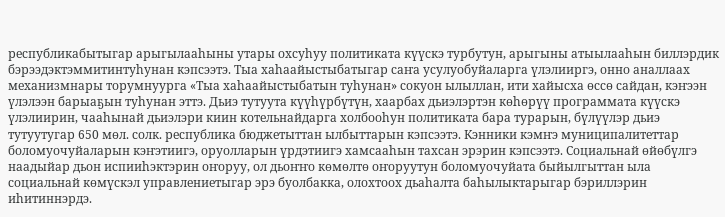республикабытыгар арыгылааһыны утары охсуһуу политиката күүскэ турбутун, арыгыны атыылааһын биллэрдик бэрээдэктэммитинтуһунан кэпсээтэ. Тыа хаһаайыстыбатыгар саҥа усулуобуйаларга үлэлииргэ, онно аналлаах механизмнары торумнуурга «Тыа хаһаайыстыбатын туһунан» сокуон ылыллан, ити хайысха өссө сайдан, кэҥээн үлэлээн барыаҕын туһунан эттэ. Дьиэ тутуута күүһүрбүтүн, хаарбах дьиэлэртэн көһөрүү программата күүскэ үлэлиирин, чааһынай дьиэлэри киин котельнайдарга холбооһун политиката бара турарын, бүлүүлэр дьиэ тутуутугар 650 мөл. солк. республика бюджетыттан ылбыттарын кэпсээтэ. Кэнники кэмҥэ муниципалитеттар боломуочуйаларын кэҥэтиигэ, оруолларын үрдэтиигэ хамсааһын тахсан эрэрин кэпсээтэ. Социальнай өйөбүлгэ наадыйар дьон испииһэктэрин оҥоруу, ол дьоҥҥо көмөлтө оҥоруутун боломуочуйата быйылгыттан ыла социальнай көмүскэл управлениетыгар эрэ буолбакка, олохтоох дьаһалта баһылыктарыгар бэриллэрин иһитиннэрдэ.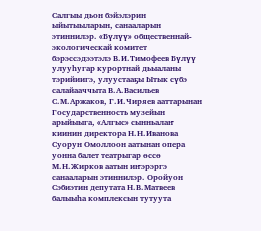Салгыы дьон бэйэлэрин ыйытыыларын, санааларын этиннилэр. «Бүлүү» общественнай-экологическай комитет бэрэссэдээтэлэ В.И.Тимофеев Бүлүү улууһугар курортнай дьыаланы тэрийиигэ, улуустааҕы Ытык сүбэ салайааччыта В.А.Васильев С.М.Аржаков, Г.И.Чиряев ааттарынан Государственность музейын арыйыыга, «Алгыс» сынньалаҥ киинин директора Н.Н.Иванова Суорун Омоллоон аатынан опера уонна балет театрыгар өссө М.Н.Жирков аатын иҥэрэргэ санааларын этиннилэр. Оройуон Сэбиэтин депутата Н.В.Матвеев балыыһа комплексын тутуута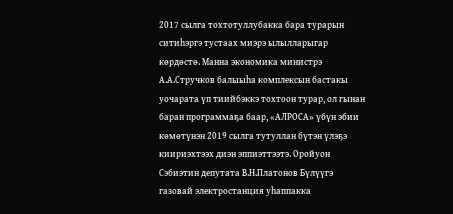2017 сылга тохтотуллубакка бара турарын ситиһэргэ тустаах миэрэ ылылларыгар көрдөстө. Манна экономика министрэ А.А.Стручков балыыһа комплексын бастакы уочарата үп тиийбэккэ тохтоон турар, ол гынан баран программаҕа баар, «АЛРОСА» үбүн эбии көмөтүнэн 2019 сылга тутуллан бүтэн үлэҕэ киириэхтээх диэн эппиэттээтэ. Оройуон Сэбиэтин депутата В.Н.Платонов Бүлүүгэ газовай электростанция уһаппакка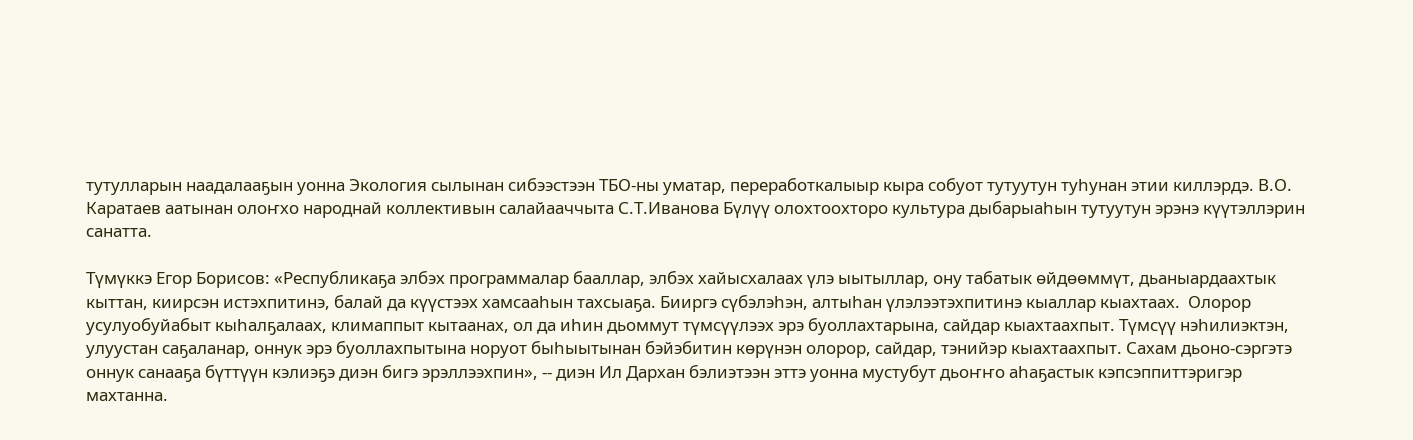тутулларын наадалааҕын уонна Экология сылынан сибээстээн ТБО-ны уматар, переработкалыыр кыра собуот тутуутун туһунан этии киллэрдэ. В.О. Каратаев аатынан олоҥхо народнай коллективын салайааччыта С.Т.Иванова Бүлүү олохтоохторо культура дыбарыаһын тутуутун эрэнэ күүтэллэрин санатта.

Түмүккэ Егор Борисов: «Республикаҕа элбэх программалар бааллар, элбэх хайысхалаах үлэ ыытыллар, ону табатык өйдөөммүт, дьаныардаахтык кыттан, киирсэн истэхпитинэ, балай да күүстээх хамсааһын тахсыаҕа. Бииргэ сүбэлэһэн, алтыһан үлэлээтэхпитинэ кыаллар кыахтаах.  Олорор усулуобуйабыт кыһалҕалаах, климаппыт кытаанах, ол да иһин дьоммут түмсүүлээх эрэ буоллахтарына, сайдар кыахтаахпыт. Түмсүү нэһилиэктэн, улуустан саҕаланар, оннук эрэ буоллахпытына норуот быһыытынан бэйэбитин көрүнэн олорор, сайдар, тэнийэр кыахтаахпыт. Сахам дьоно-сэргэтэ оннук санааҕа бүттүүн кэлиэҕэ диэн бигэ эрэллээхпин», -- диэн Ил Дархан бэлиэтээн эттэ уонна мустубут дьоҥҥо аһаҕастык кэпсэппиттэригэр махтанна.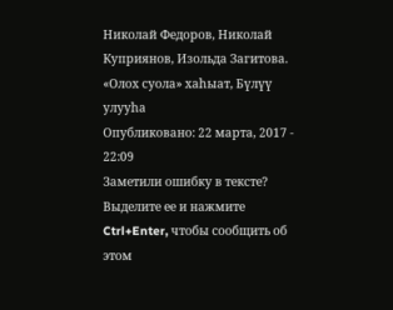Николай Федоров, Николай Куприянов, Изольда Загитова.
«Олох суола» хаһыат, Бүлүү улууһа
Опубликовано: 22 марта, 2017 - 22:09
Заметили ошибку в тексте? Выделите ее и нажмите Ctrl+Enter, чтобы сообщить об этом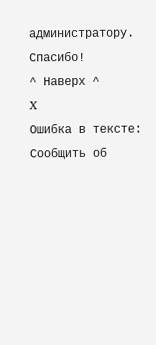администратору.
Спасибо!
^ Наверх ^
X
Ошибка в тексте:
Сообщить об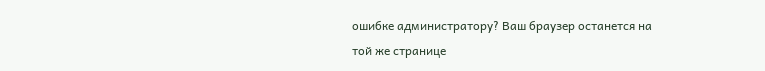ошибке администратору? Ваш браузер останется на той же странице